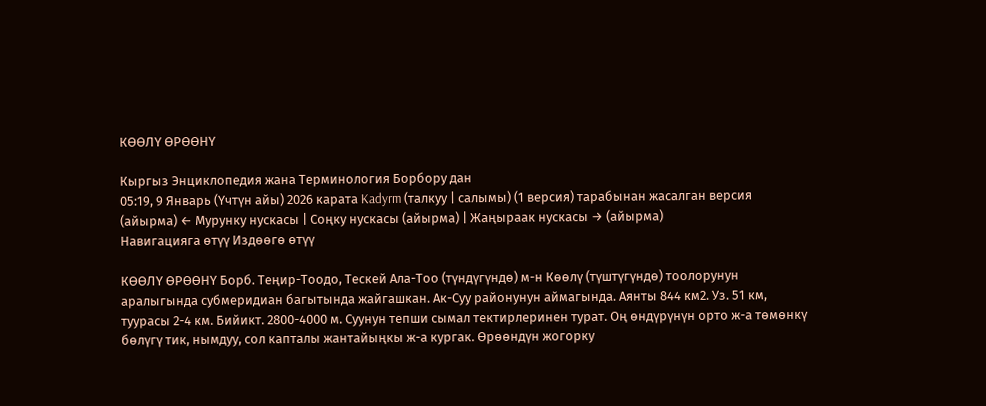КӨӨЛҮ ӨРӨӨНҮ

Кыргыз Энциклопедия жана Терминология Борбору дан
05:19, 9 Январь (Үчтүн айы) 2026 карата Kadyrm (талкуу | салымы) (1 версия) тарабынан жасалган версия
(айырма) ← Мурунку нускасы | Соңку нускасы (айырма) | Жаңыраак нускасы → (айырма)
Навигацияга өтүү Издөөгө өтүү

КӨӨЛҮ ӨРӨӨНҮ Борб. Теңир-Тоодо, Тескей Ала-Тоо (түндүгүндө) м-н Көөлү (түштүгүндө) тоолорунун аралыгында субмеридиан багытында жайгашкан. Ак-Суу районунун аймагында. Аянты 844 км2. Уз. 51 км, туурасы 2-4 км. Бийикт. 2800-4000 м. Суунун тепши сымал тектирлеринен турат. Оң өндүрүнүн орто ж-а төмөнкү бөлүгү тик, нымдуу, сол капталы жантайыңкы ж-а кургак. Өрөөндүн жогорку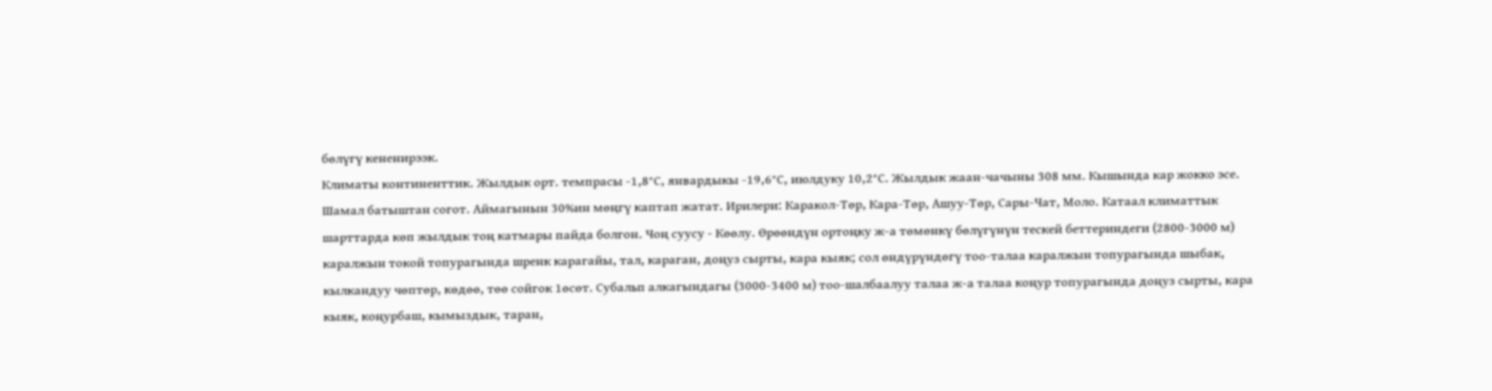бөлүгү кененирээк.
Климаты континенттик. Жылдык орт. темпрасы -1,8°С, январдыкы -19,6°С, июлдуку 10,2°С. Жылдык жаан-чачыны 308 мм. Кышында кар жокко эсе. Шамал батыштан согот. Аймагынын 30%ин мөңгү каптап жатат. Ирилери: Каракол-Төр, Кара-Төр, Ашуу-Төр, Сары-Чат, Моло. Катаал климаттык шарттарда көп жылдык тоң катмары пайда болгон. Чоң суусу - Көөлу. Өрөөндүн ортоңку ж-а төмөнкү бөлүгүнүн тескей беттериндеги (2800-3000 м) каралжын токой топурагында шренк карагайы, тал, караган, доңуз сырты, кара кыяк; сол өндүрүндөгү тоо-талаа каралжын топурагында шыбак, кылкандуу чөптөр, көдөө, төө сойгок 1өсөт. Субальп алкагындагы (3000-3400 м) тоо-шалбаалуу талаа ж-а талаа коңур топурагында доңуз сырты, кара кыяк, коңурбаш, кымыздык, таран,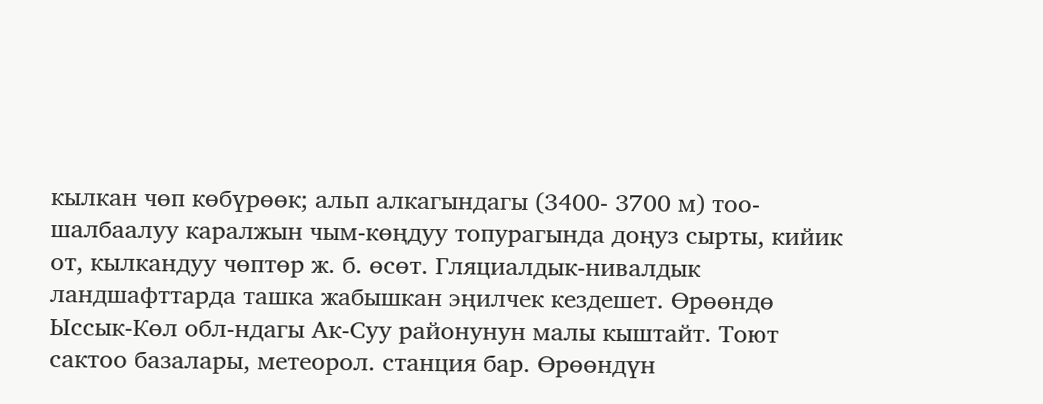кылкан чөп көбүрөөк; альп алкагындагы (3400- 3700 м) тоо-шалбаалуу каралжын чым-көңдуу топурагында доңуз сырты, кийик от, кылкандуу чөптөр ж. б. өсөт. Гляциалдык-нивалдык ландшафттарда ташка жабышкан эңилчек кездешет. Өрөөндө Ыссык-Көл обл-ндагы Ак-Суу районунун малы кыштайт. Тоют сактоо базалары, метеорол. станция бар. Өрөөндүн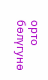орто бөлүгунө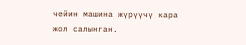чейин машина жүрүүчү кара жол салынган.